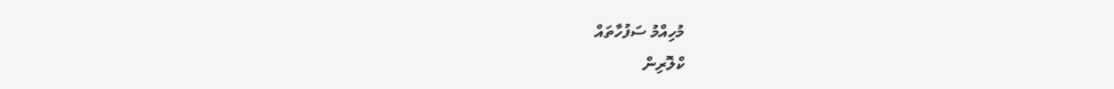މުހިއްމު ސަފުހާތައް
ކްލޮރިން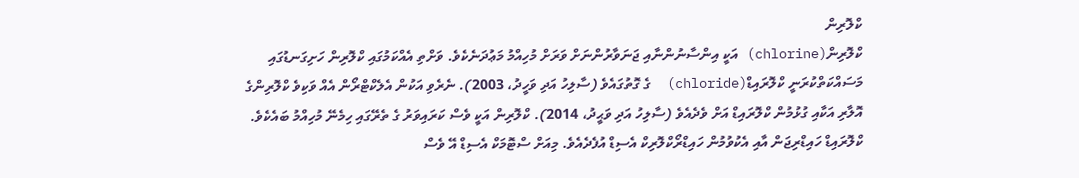ކްލޮރިން
ކްލޮރިން(chlorine) އަކީ އިންސާނުންނާއި ޖަނަވާރުންނަށް ވަރަށް މުހިއްމު މަޢުދަނެކެވެ. ވަށްތި އެއްކަމުގައި ކްލޮރިން ހަށިގަނޑުގައި މަސައްކަތްކުރަނީ ކްލޮރައިޑް(chloride)  ގެ ގޮތުގައެވެ (ސާލިހު އަދި ވަހީދު، 2003). ނެރެވި އަކުން އެލެކްޓްރޯން އެއް ވަކިވެ ކްލޮރިންގެ އޮލާރި އަކާއި ގުޅުމުން ކްލޮރައިޑް އަށް ވެދެއެވެ (ސާލިހު އަދި ވަޙީދު، 2014). ކްލޮރިން އަކީ ވެސް ކަރައިވަރު ގެ ތެރޭގައި ހިމެނޭ މުހިއްމު ބައެކެވެ. ކްލޮރައިޑް ހައިޑްރިޖަން އާއި އެކުވުމުން ހައިޑްރޯކްލޮރިކް އެސިޑް އުފެދެއެވެ. މިއަށް ސްޓޮމަކް އެސިޑް އޭ ވެސް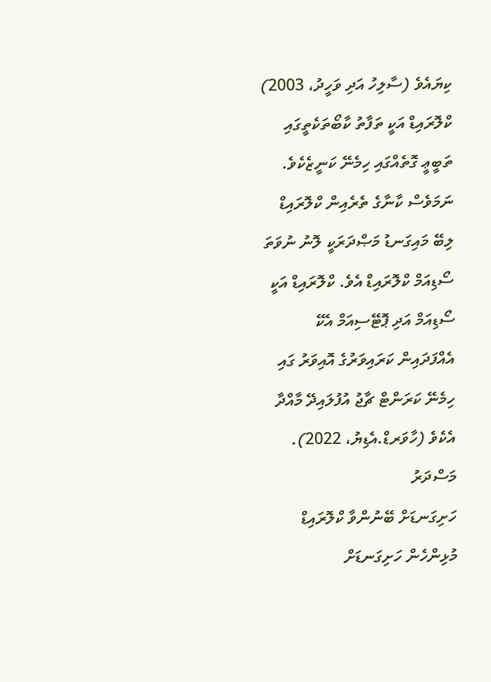ކިޔައެވެ (ސާލިހު އަދި ވަހީދު، 2003)
ކްލޮރައިޑް އަކީ ތަފާތު ކާބޯތަކެތީގައި ތަބީޢީ ގޮތެއްގައި ހިމެނޭ ކަނީޒެކެވެ. ނަމަވެސް ކާނާގެ ތެރެއިން ކްލޮރައިޑް ލިބޭ މައިގަނޑު މަޞްދަރަކީ ލޮނު ނުވަތަ ސޯޑިއަމް ކްލޮރައިޑް އެވެ. ކްލޮރައިޑް އަކީ ސޯޑިއަމް އަދި ޕޮޓޭސިއަމް އެކޭ އެއްފަދައިން ކަރައިވަރުގެ އޮއިވަރު ގައި ހިމެނޭ ކަރަންޓް ޗާޖު އުފުލައިދޭ މާއްދާ އެކެވެ (ހާވަރޑް.އެޑިޔު، 2022).
މަސްދަރު
ހަށިގަނޑަށް ބޭނުންވާ ކްލޮރައިޑް މުޅިންހެން ހަށިގަނޑަށް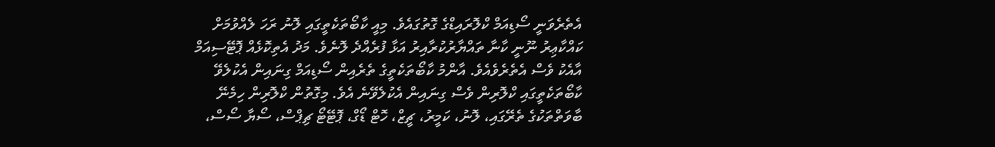އެތެރެވަނީ ސޯޑިއަމް ކްލޮރައިޑްގެ ގޮތުގައެވެ. މިއީ ކާބޯތަކެތީގައި ލޮނު ރަހަ ލެއްވުމަށް ކައްކާޢިރު ނޫނީ ކާނާ ތައްޔާރުކުރާއިރު އަޅާ ފުރެއްދެ ލޮނެވެ. މަދު އެތިކޮޅެއް ޕޮޓޭސިއަމް އާއެކު ވެސް އެތެރެވެއެވެ. އާންމު ކާބޯތަކެތީގެ ތެރެއިން ސޯޑިއަމް ގިނައިން އެކުލެވޭ ކާބޯތަކެތީގައި ކްލޮރިން ވެސް ގިނައިން އެކުލެވޭނެ އެވެ. މިގޮތުން ކްލޮރިން ހިމެނޭ ބާވަތްތަކުގެ ތެރޭގައި، ލޮނު، ކަމީރު، ޗީޒް، ހޮޓް ޑޯގް، ޕޮޓޭޓޯ ޗިޕްސް، ސޯޔާ ސޯސް،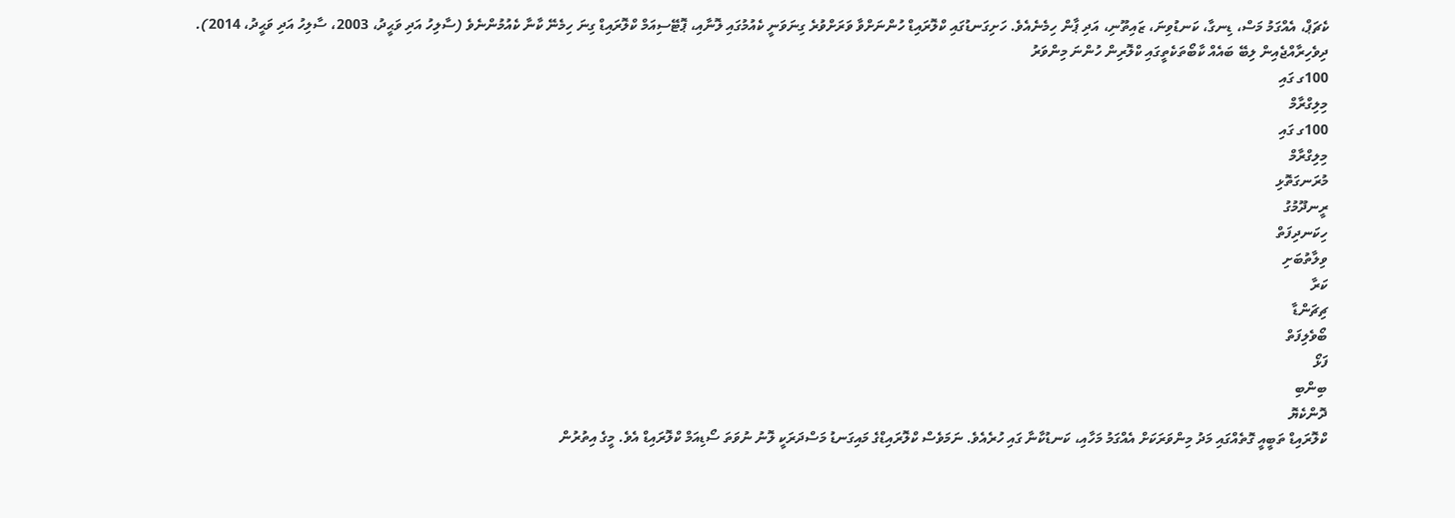ކެޗަޕް، އެއްގަމު މަސް، ޑިނގާ، ކަނޑުވިނަ، ޒައިތޫނި، އަދި ޕާން ހިމެނެއެވެ. ހަށިގަނޑުގައި ކްލޮރައިޑް ހުންނަށްވާ ވަރަށްވުރެ ގިނަވަނީ ކެއުމުގައި ލޮނާއި، ޕޮޓޭސިއަމް ކްލޮރައިޑް ގިނަ ހިމެނޭ ކާނާ ކެއުމުންނެވެ (ސާލިހު އަދި ވަޙީދު، 2003، ސާލިހު އަދި ވަޙީދު، 2014).
ދިވެހިރާއްޖެއިން ލިބޭ ބައެއް ކާބޯތަކެތީގައި ކްލޮރިން ހުންނަ މިންވަރު
100ގ ގައި
މިލިގްރާމް
100ގ ގައި
މިލިގްރާމް
މުރަނގަތޮޅި
ރީނދޫމުގު
ހިކަނދިފަތް
ވިލާތުބަށި
ކަރާ
ޗިޗަންޑާ
ބޯވެލިފަތް
ފަޅޯ
ބިންބި
ދޮންކެޔޮ
ކްލޮރައިޑް ތަބީއީ ގޮތެއްގައި މަދު މިންވަރަކަށް އެއްގަމު މަހާއި، ކަނޑުކާނާ ގައި ހުރެއެވެ. ނަމަވެސް ކްލޮރައިޑްގެ މައިގަނޑު މަސްދަރަކީ ލޮނު ނުވަތަ ސޯޑިއަމް ކްލޮރައިޑް އެވެ. މީގެ އިތުރުން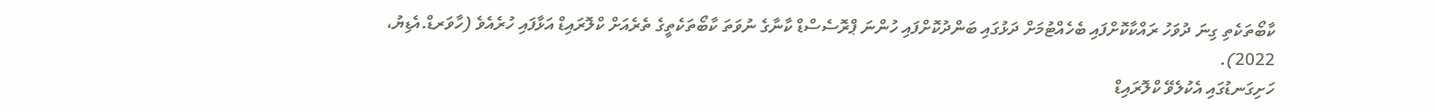ކާބޯތަކެތި ގިނަ ދުވަހު ރައްކާކޮށްފައި ބެހެއްޓުމަށް ދަޅުގައި ބަންދުކޮށްފައި ހުންނަ ޕްރޮސެސްޑް ކާނާގެ ނުވަތަ ކާބޯތަކެތީގެ ތެރެއަށް ކްލޮރައިޑް އަޅާފައި ހުރެއެވެ (ހާވަރޑް.އެޑިޔު، 2022).
ހަށިގަނޑުގައި އެކުލެވޭ ކްލޮރައިޑް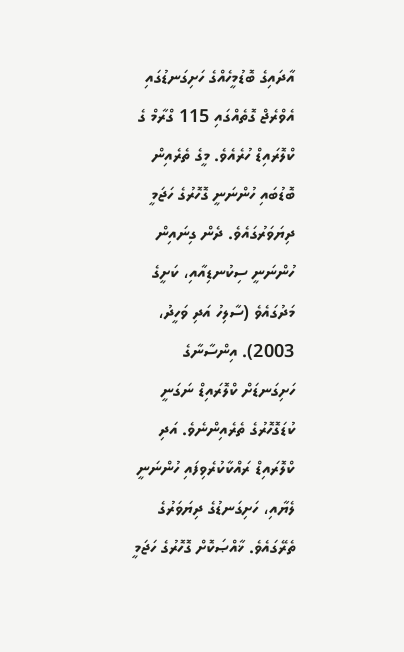އާދައިގެ ބޮޑުމީހެއްގެ ހަށިގަނޑުގައި އެވްރެޖް ގޮތެއްގައި 115 ގްރާމް ގެ ކްލޮރައިޑް ހުރެއެވެ. މީގެ ތެރެއިން ބޮޑުބައި ހުންނަނީ ގޮހޮރުގެ ހަޖަމީ ދިޔަވަރުގައެވެ. ދެން ގިނައިން ހުންނަނީ ސިކުނޑިއާއި، ކަށީގެ މަދުގައެވެ (ސާލިހު އަދި ވަހީދު، 2003). އިންސާނާގެ ހަށިގަނޑަށް ކްލޮރައިޑް ނަގަނީ ކުޑަގޮހޮރުގެ ތެރެއިންނެވެ. އަދި ކްލޮރައިޑް ރައްކާކުރެވިފައި ހުންނަނީ ލެޔާއި، ހަށިގަނޑުގެ ދިޔަވަރުގެ ތެރޭގައެވެ. ޚާއްޞަކޮށް ގޮހޮރުގެ ހަޖަމީ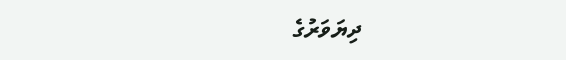ދިޔަވަރުގެ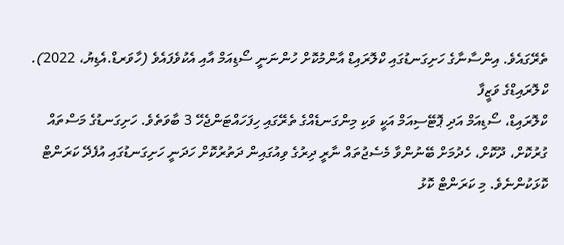ތެރޭގައެވެ. އިންސާނާގެ ހަށިގަނޑުގައި ކްލޮރައިޑް އާންމުކޮށް ހުންނަނީ ސޯޑިއަމް އާއި އެކުވެފައެވެ (ހާވަރޑް.އެޑިޔު، 2022).
ކްލޮރައިޑްގެ ވަޒީފާ
ކްލޮރައިޑް، ސޯޑިއަމް އަދި ޕޮޓޭސިއަމް އަކީ ވަކި މިންގަނޑެއްގެ ތެރޭގައި ހިފަހައްޓަންޖެހޭ 3 ބާވަތެވެ. ހަށިގަނޑުގެ މަސްތައް ގުރުކޮށް، ދޫކޮށް، ހެދުމަށް ބޭނުންވާ މެސެޖުތައް ނާރީ ދިރުގެ ވިއުގައިން ދަތުރުކޮށް ހަދަނީ ހަށިގަނޑުގައި އުފެދޭ ކަރަންޓް ކޮޅަކުންނެވެ. މި ކަރަންޓް ކޮޅު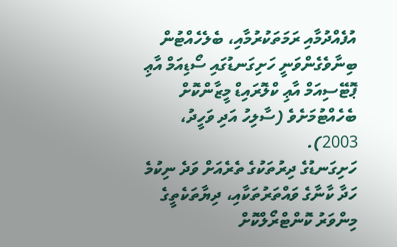އުފެއްދުމާއި ރަމަތަކުރުމާއި، ބެލެހެއްޓުން ބިނާވެގެންވަނީ ހަށިގަނޑުގައި ސޯޑިއަމް އާޢި ޕޮޓޭސިއަމް އާޢި ކްލޮރައިޑް މީޒާންކޮށް ބެހެއްޓުމަށެވެ (ސާލިހު އަދި ވަހީދު، 2003).
ހަށިގަނޑުގެ ދިރުތަކުގެ ތެރެއަށް ވަދެ ނިކުމެ ހަދާ ކާނާގެ ވައްތަރުތަކާއި، ދިޔާތަކެތީގެ މިންވަރު ކޮންޓްރޯލްކޮށް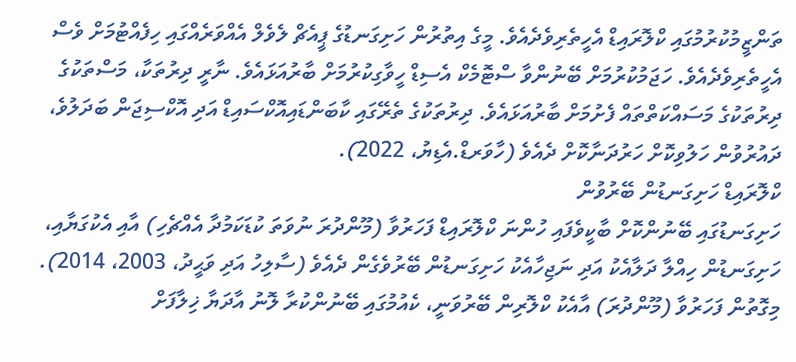ތަންޒީމުކުރުމުގައި ކްލޮރައިޑް އެހީތެރިވެދެއެވެ. މީގެ އިތުރުން ހަށިގަނޑުގެ ޕީއެޗް ލެވެލް އެއްވަރެއްގައި ހިފެއްޓުމަށް ވެސް އެހީތެރިވެދެއެވެ. ހަޖަމުކުރުމަށް ބޭނުންވާ ސްޓޮމެކް އެސިޑް ހީވާގިކުރުމަށް ބާރުއަޅައެވެ. ނާރީ ދިރުތަކާ، މަސްތަކުގެ ދިރުތަކުގެ މަސައްކަތްތައް ފެށުމަށް ބާރުއަޅައެވެ. ދިރުތަކުގެ ތެރޭގައި ކާބަންޑައިއޮކްސައިޑް އަދި އޮކްސިޖަން ބަދަލުވެ، ދައުރުވުން ހަލުވިކޮށް ހަރުދަނާކޮށް ދެއެވެ (ހާވަރޑް.އެޑިޔު، 2022).
ކްލޮރައިޑް ހަށިގަނޑުން ބޭރުވުން
ހަށިގަނޑުގައި ބޭނުންކޮށް ބާކީވެފައި ހުންނަ ކްލޮރައިޑް ފަހަރުވާ (މޫންދުރަ ނުވަތަ ކުޑަކަމުދާ އެއްޗެހި) އާއި އެކުގަޔާއި، ހަށިގަނޑުން ހިއްލާ ދަލާއެކު އަދި ނަޖިހާއެކު ހަށިގަނޑުން ބޭރުވެގެން ދެއެވެ (ސާލިހު އަދި ވަޙީދު، 2003، 2014). މިގޮތުން ފަހަރުވާ (މޫންދުރަ) އާއެކު ކްލޮރިން ބޭރުވަނީ، ކެއުމުގައި ބޭނުންކުރާ ލޮނު އާދަޔާ ޚިލާފަށް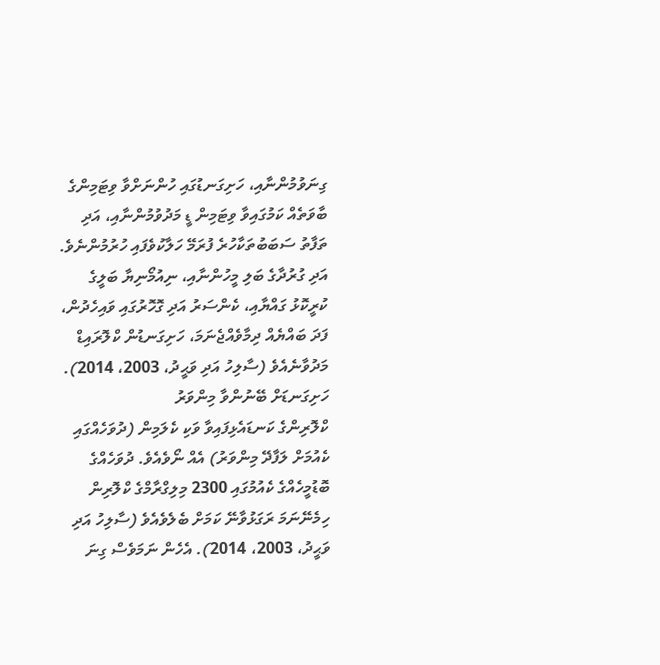ގިނަވުމުންނާއި، ހަށިގަނޑުގައި ހުންނަށްވާ ވިޓަމިންގެ ބާވަތެއް ކަމުގައިވާ ވިޓަމިން ޑީ މަދުވުމުންނާއި، އަދި ތަފާތު ސަބަބުތަކާހުރެ ފުރަމޭ ހަލާކުވެފައި ހުރުމުންނެވެ. އަދި ގުރުދާގެ ބަލި މީހުންނާއި، ނިއުމޯނިޔާ ބަލީގެ ކުރީކޮޅު ގައްޔާއި، ކެންސަރު އަދި ގޮހޮރުގައި ވައިހެދުން، ފަދަ ބައްޔެއް ދިމާވެއްޖެނަމަ، ހަށިގަނޑުން ކްލޮރައިޑް މަދުވާނެއެވެ (ސާލިހު އަދި ވަޙީދު، 2003، 2014).
ހަށިގަނޑަށް ބޭނުންވާ މިންވަރު
ކްލޮރިންގެ ކަނޑައެޅިފައިވާ ވަކި ކެލަމިން (ދުވަހެއްގައި ކެއުމަށް ލަފާދޭ މިންވަރު) އެއް ނޯވެއެވެ. ދުވަހެއްގެ ބޮޑުމީހެއްގެ ކެއުމުގައި 2300 މިލިގްރާމްގެ ކްލޮރިން ހިމެނޭނަމަ ރަގަޅުވާނޭ ކަމަށް ބެލެވެއެވެ (ސާލިހު އަދި ވަޙީދު، 2003، 2014). އެހެން ނަމަވެސް ގިނަ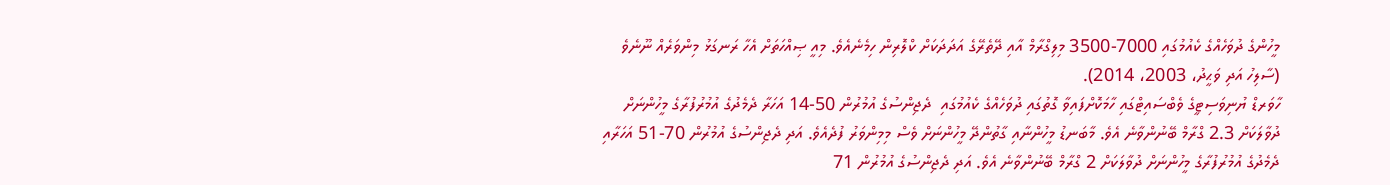މީހުންގެ ދުވަހެއްގެ ކެއުމުގައި 7000-3500 މިލިގްރާމް އާއި ދޭތެރޭގެ އަދަދަކަށް ކްލޮރިން ހިމެނެއެވެ. މިއީ ޞިއްހަތަށް އެހާ ރަނގަޅު މިންވަރެއް ނޫނެވެ (ސާލިހު އަދި ވަޙީދު، 2003، 2014).
ހާވަރޑް ޔުނިވަސިޓީގެ ވެބްސައިޓްގައި ހާމަކޮށްފައިވާ ގޮތުގައި ދުވަހެއްގެ ކެއުމުގައި  ދެޖިންސުގެ އުމުރުން 50-14 އަހަރާ ދެމެދުގެ އުމުރުފުރާގެ މީހުންނަށް ދުވާލަކަށް 2.3 ގްރާމް ބޭނުންވާނެ އެވެ. މާބަނޑު މީހުންނާއި ގާތުންދޭ މީހުންނަށް ވެސް މިމިންވަރު ފުދެއެވެ. އަދި ދެޖިންސުގެ އުމުރުން 70-51 އަހަރާއި ދެމެދުގެ އުމުރުފުރާގެ މީހުންނަށް ދުވާލަކަށް 2 ގްރާމް ބޭނުންވާނެ އެވެ. އަދި ދެޖިންސުގެ އުމުރުން 71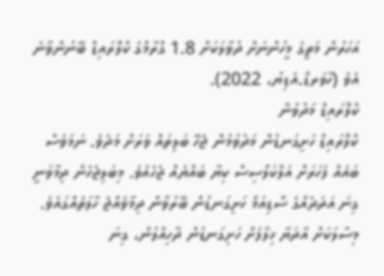އަހަރުން މަތީގެ މީހުންނަށް ދުވާލަކަށް 1.8 ގްރާމްގެ ކްލޮރައިޑް ބޭނުންވާނެ އެވެ (ހާވަރޑް.އެޑިޔު، 2022).
ކްލޮރައިޑް މަދުވުން
ކްލޮރައިޑް ހަށިގަނޑުން މަދުވުމުން ޖެހޭ ބަލިތައް ވަރަށް މަދެވެ. ނަމަވެސް ބައެއް ފަހަރަށް އަލްކަލޯސިސް ކިޔާ ބައްޔެއް ޖެހެއެވެ. މިބަލިޖެހެން ދިމާވަނީ ގިނަ އަދަދެއްގެ ސޯޑިއަމް ހަށިގަނޑުން ބޭރުވާން ދިމާވެއްޖެ ހާލަތެއްގައެވެ. މިސާލަކަށް އާދަޔާ ޚިލާފަށް ހަށިގަނޑުން ދާހިއްލުން، ގިނަ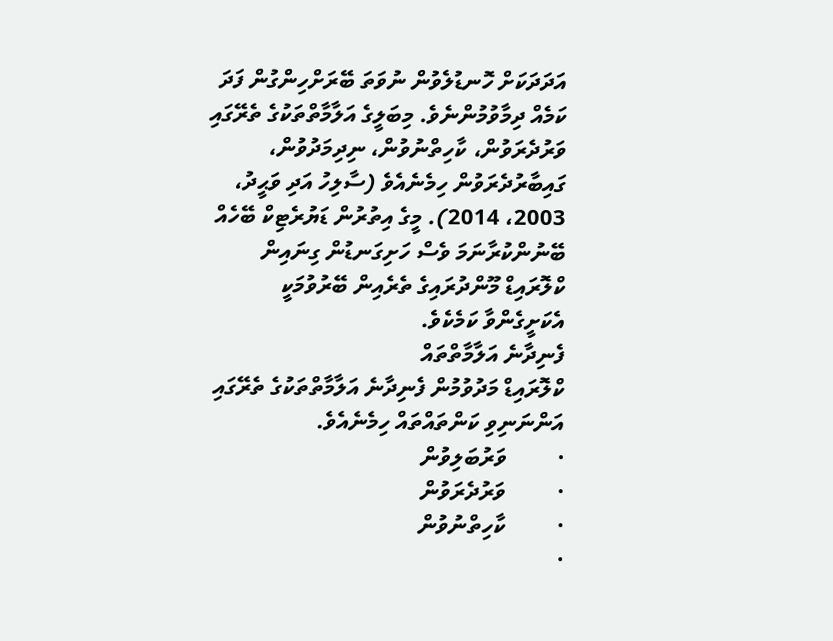އަދަދަކަށް ހޮނޑުލެވުން ނުވަތަ ބޭރަށްހިންގުން ފަދަ ކަމެއް ދިމާވުމުންނެވެ. މިބަލީގެ އަލާމާތްތަކުގެ ތެރޭގައި ވަރުދެރަވުން، ކާހިތްނުވުން، ނިދިމަދުވުން، ގައިބާރުދެރަވުން ހިމެނެއެވެ (ސާލިހު އަދި ވަޙީދު، 2003، 2014). މީގެ އިތުރުން ޑަޔުރެޓިކް ބޭހެއް ބޭނުންކުރާނަމަ ވެސް ހަށިގަނޑުން ގިނައިން ކްލޮރައިޑް މޫންދުރައިގެ ތެރެއިން ބޭރުވުމަކީ އެކަށީގެންވާ ކަމެކެވެ.
ފެނިދާނެ އަލާމާތްތައް
ކްލޮރައިޑް މަދުވުމުން ފެނިދާނެ އަލާމާތްތަކުގެ ތެރޭގައި އަންނަނިވި ކަންތައްތައް ހިމެނެއެވެ.
·         ވަރުބަލިވުން
·         ވަރުދެރަވުން
·         ކާހިތްނުވުން
·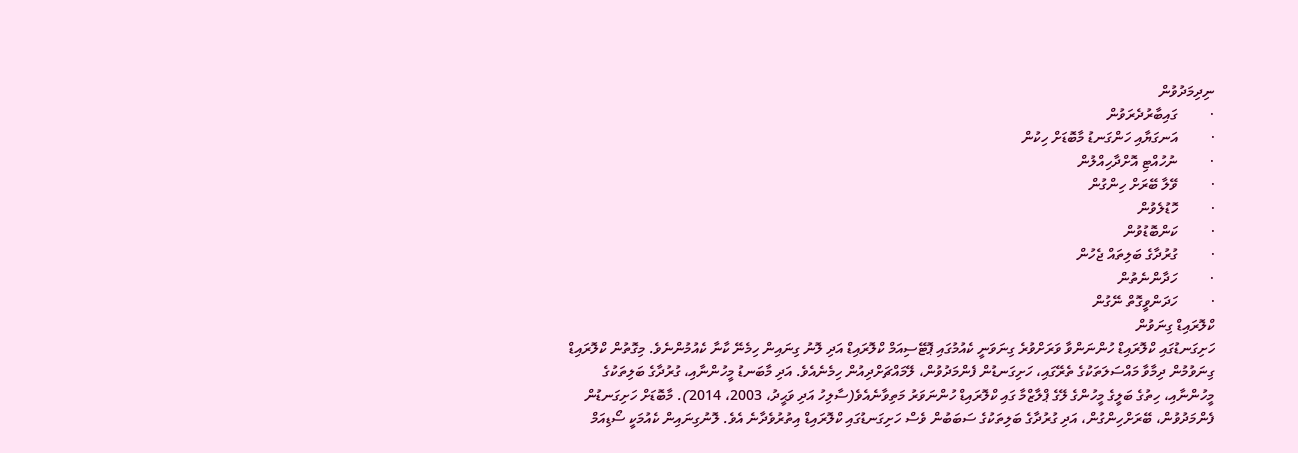ނިދިމަދުވުން
·         ގައިބާރުދެރަވުން
·         އަނގަޔާއި ހަންގަނޑު މާބޮޑަށް ހިކުން
·         ނުހުއްޓި އޮށްދާހިއްލުން
·         ވޭލާ ބޭރަށް ހިންގުން
·         ހޮޑުލެވުން
·         ކަންބޮޑުވުން
·         ގުރުދާގެ ބަލިތައް ޖެހުން
·         ހަދާންނެތުން
·         ހަދަންވީގޮތް ނޭގުން
ކްލޮރައިޑް ގިނަވުން
ހަށިގަނޑުގައި ކްލޮރައިޑް ހުންނަންވާ ވަރަށްވުރެ ގިނަވަނީ ކެއުމުގައި ޕޮޓޭސިއަމް ކްލޮރައިޑް އަދި ލޮނު ގިނައިން ހިމެނޭ ކާނާ ކެއުމުންނެވެ. މިގޮތުން ކްލޮރައިޑް ގިނަވުމުން ދިމާވާ މައްސަލަތަކުގެ ތެރޭގައި، ހަށިގަނޑުން ފެންމަދުވުން، ލޭމައްޗަށްދިއުން ހިމެނެއެވެ. އަދި މާބަނޑު މީހުންނާއި، ގުރުދާގެ ބަލިތަކުގެ މީހުންނާއި، ހިތުގެ ބަލީގެ މީހުންގެ ލޭގެ ޕްލާޒްމާ ގައި ކްލޮރައިޑް ހުންނަވަރު މަތިވާނެއެވެ(ސާލިހު އަދި ވަޙީދު، 2003، 2014). މާބޮޑަށް ހަށިގަނޑުން ފެންމަދުވުން، ބޭރަށްހިންގުން، އަދި ގުރުދާގެ ބަލިތަކުގެ ސަބަބުން ވެސް ހަށިގަނޑުގައި ކްލޮރައިޑް އިތުރުވެދާނެ އެވެ. ލޮނުގިނައިން ކެއުމަކީ ސޯޑިއަމް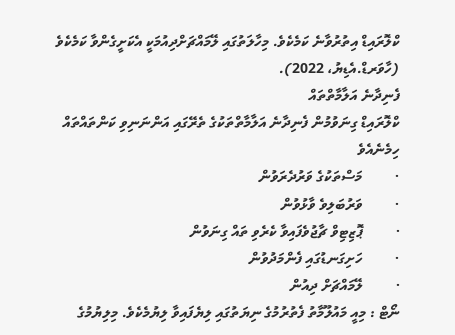ކްލޮރައިޑް އިތުރުވާނެ ކަމެކެވެ. މިހާލަތުގައި ލޭމައްޗަށްދިއުމަކީ އެކަށީގެންވާ ކަމެކެވެ (ހާވަރޑް.އެޑިޔު، 2022).
ފެނިދާނެ އަލާމާތްތައް
ކްލޮރައިޑް ގިނަވުމުން ފެނިދާނެ އަލާމާތްތަކުގެ ތެރޭގައި އަންނަނިވި ކަންތައްތައް ހިމެނެއެވެ
·         މަސްތަކުގެ ވަރުދެރަވުން
·         ވަރުބަލިވެ ވާޅުވުން
·         ޕޮޒިޓިވް ޗާޖުވެފައިވާ ކެރެވި ތައް ގިނަވުން
·         ހަށިގަނޑުގައި ފެންމަދުވުން
·         ލޭމައްޗަށް ދިއުން
ނޯޓް : މިއީ މައުލޫމާތު ފެތުރުމުގެ ނިޔަތުގައި ލިޔެފައިވާ ލިޔުމެކެވެ. މިލިޔުމުގެ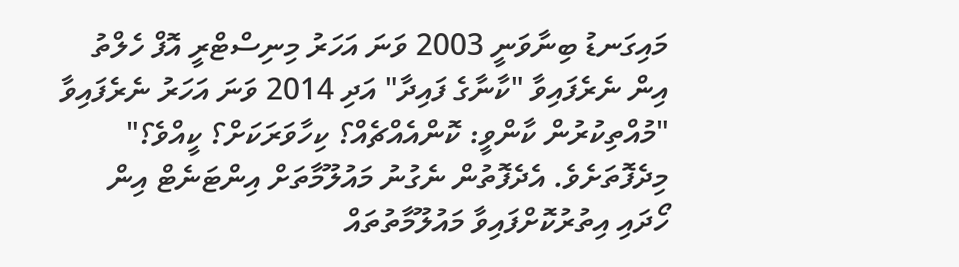މައިގަނޑު ބިނާވަނީ 2003 ވަނަ އަހަރު މިނިސްޓްރީ އޮފް ހެލްތު އިން ނެރެފައިވާ "ކާނާގެ ފައިދާ" އަދި 2014 ވަނަ އަހަރު ނެރެފައިވާ "މުއްތިކުރުން ކާންވީ: ކޮންއެއްޗެއް؟ ކިހާވަރަކަށް؟ ކީއްވެ؟" މިދެފޮތަށެވެ. އެދެފޮތުން ނެގުނު މައުލޫމާތަށް އިންޓަނެޓް އިން ހޯދައި އިތުރުކޮށްފައިވާ މައުލޫމާތުތައް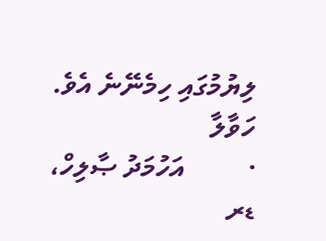ލިޔުމުގައި ހިމެނޭނެ އެވެ.
ހަވާލާ
·         އަހުމަދު ޞާލިހް، ޑރ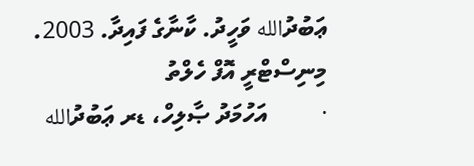ޢަބުދުالله ވަހީދު. ކާނާގެ ފައިދާ. 2003. މިނިސްޓްރީ އޮފް ހެލްތު
·         އަހުމަދު ޞާލިހް، ޑރ ޢަބުދުالله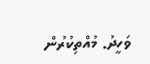ވަހީދު. މުއްތިކުރުން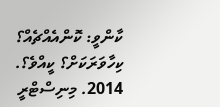ކާންވީ: ކޮންއެއްޗެއް؟ ކިހާވަރަކަށް؟ ކީއްވެ؟. 2014. މިނިސްޓްރީ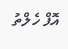އޮފް ހެލްތު